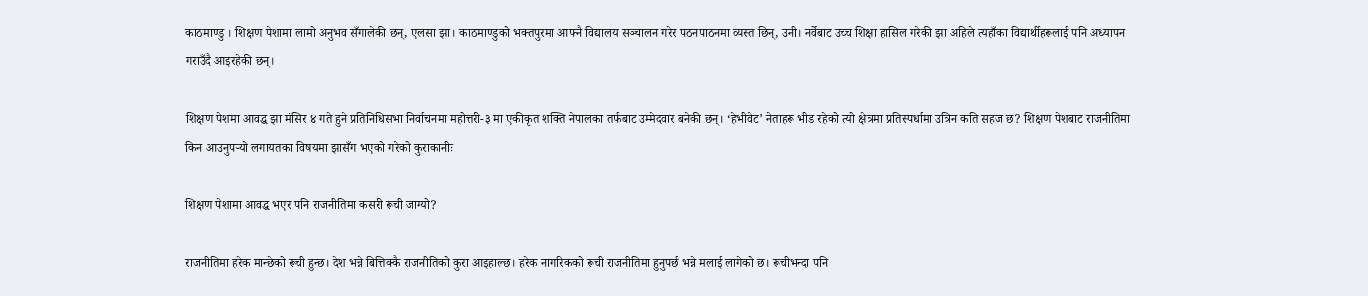काठमाण्डु । शिक्षण पेशामा लामो अनुभव सँगालेकी छन्, एलसा झा। काठमाण्डुको भक्तपुरमा आफ्नै विद्यालय सञ्चालन गरेर पठनपाठनमा व्यस्त छिन्, उनी। नर्वेबाट उच्च शिक्षा हासिल गरेकी झा अहिले त्यहाँका विद्यार्थीहरूलाई पनि अध्यापन गराउँदै आइरहेकी छन्।

शिक्षण पेशमा आवद्ध झा मंसिर ४ गते हुने प्रतिनिधिसभा निर्वाचनमा महोत्तरी-३ मा एकीकृत शक्ति नेपालका तर्फबाट उम्मेदवार बनेकी छन्। ‘हेभीवेट’ नेताहरू भीड रहेको त्यो क्षेत्रमा प्रतिस्पर्धामा उत्रिन कति सहज छ? शिक्षण पेशबाट राजनीतिमा किन आउनुपर्‍यो लगायतका विषयमा झासँग भएको गरेको कुराकानीः

शिक्षण पेशामा आवद्ध भएर पनि राजनीतिमा कसरी रूची जाग्यो?

राजनीतिमा हरेक मान्छेको रूची हुन्छ। देश भन्ने बित्तिक्कै राजनीतिको कुरा आइहाल्छ। हरेक नागरिकको रूची राजनीतिमा हुनुपर्छ भन्ने मलाई लागेको छ। रूचीभन्दा पनि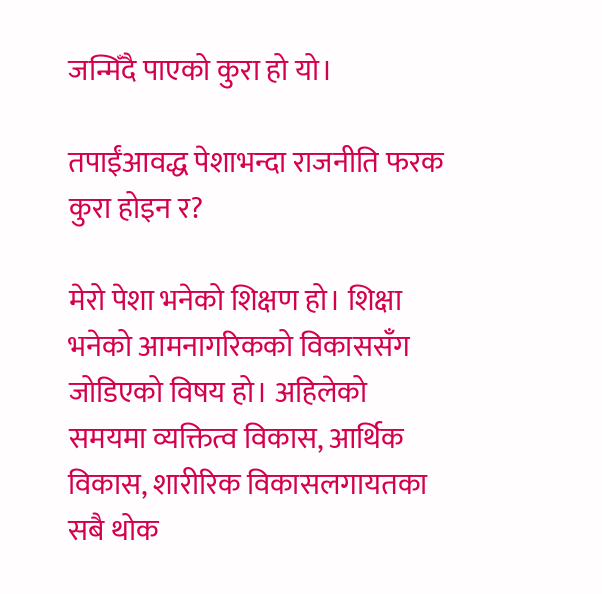जन्मिँदै पाएको कुरा हो यो।

तपाईंआवद्ध पेशाभन्दा राजनीति फरक कुरा होइन र?

मेरो पेशा भनेको शिक्षण हो। शिक्षा भनेको आमनागरिकको विकाससँग जोडिएको विषय हो। अहिलेको समयमा व्यक्तित्व विकास, आर्थिक विकास, शारीरिक विकासलगायतका सबै थोक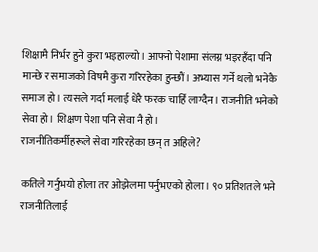शिक्षामै निर्भर हुने कुरा भइहाल्यो। आफ्नो पेशामा संलग्न भइरहँदा पनि मान्छे र समाजको विषमै कुरा गरिरहेका हुन्छौं। अभ्यास गर्ने थलो भनेकै समाज हो। त्यसले गर्दा मलाई धेरै फरक चाहिँ लाग्दैन। राजनीति भनेको सेवा हो। शिक्षण पेशा पनि सेवा नै हो।
राजनीतिकर्मीहरूले सेवा गरिरहेका छन् त अहिले?

कतिले गर्नुभयो होला तर ओझेलमा पर्नुभएको होला। ९० प्रतिशतले भने राजनीतिलाई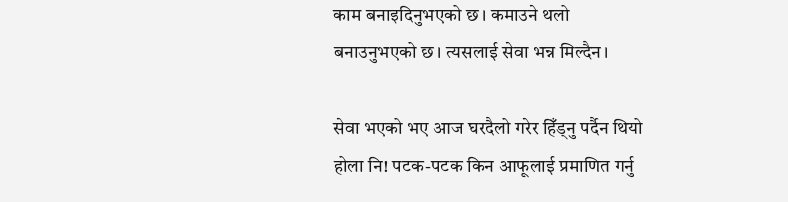काम बनाइदिनुभएको छ। कमाउने थलो बनाउनुभएको छ। त्यसलाई सेवा भन्न मिल्दैन।

सेवा भएको भए आज घरदैलो गरेर हिँड्नु पर्दैन थियो होला नि! पटक-पटक किन आफूलाई प्रमाणित गर्नु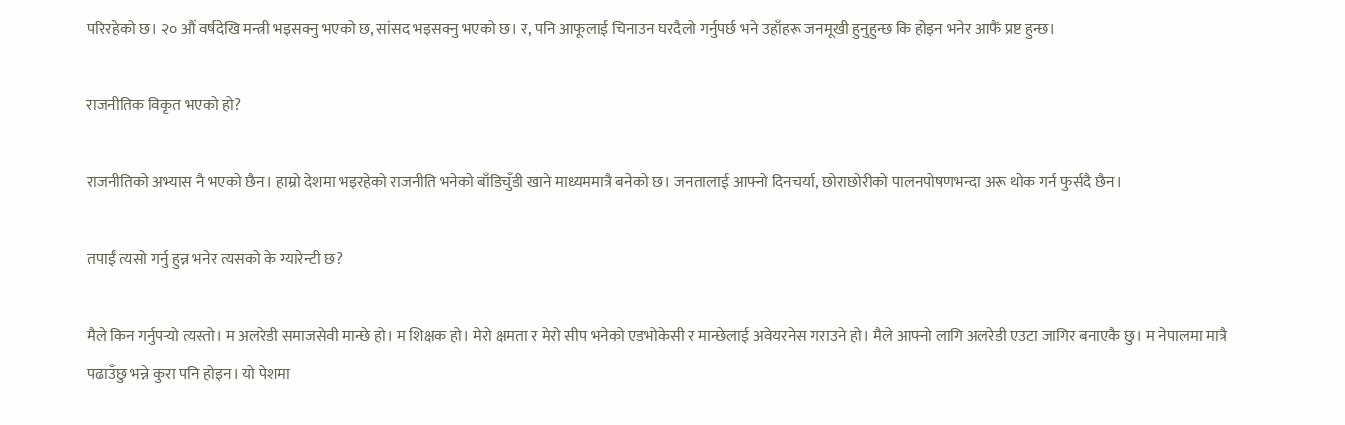परिरहेको छ। २० औं वर्षदेखि मन्त्री भइसक्नु भएको छ, सांसद भइसक्नु भएको छ। र, पनि आफूलाई चिनाउन घरदैलो गर्नुपर्छ भने उहाँहरू जनमूखी हुनुहुन्छ कि होइन भनेर आफैं प्रष्ट हुन्छ।

राजनीतिक विकृत भएको हो?

राजनीतिको अभ्यास नै भएको छैन। हाम्रो देशमा भइरहेको राजनीति भनेको बाँडिचुँडी खाने माध्यममात्रै बनेको छ। जनतालाई आफ्नो दिनचर्या, छोराछोरीको पालनपोषणभन्दा अरू थोक गर्न फुर्सदै छैन।

तपाईं त्यसो गर्नु हुन्न भनेर त्यसको के ग्यारेन्टी छ?

मैले किन गर्नुपर्‍यो त्यस्तो। म अलरेडी समाजसेवी मान्छे हो। म शिक्षक हो। मेरो क्षमता र मेरो सीप भनेको एडभोकेसी र मान्छेलाई अवेयरनेस गराउने हो। मैले आफ्नो लागि अलरेडी एउटा जागिर बनाएकै छु। म नेपालमा मात्रै पढाउँछु भन्ने कुरा पनि होइन। यो पेशमा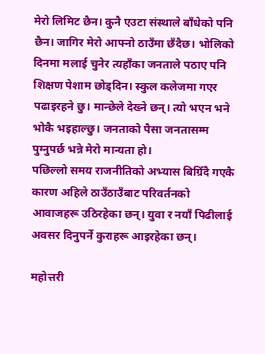मेरो लिमिट छैन। कुनै एउटा संस्थाले बाँधेको पनि छैन। जागिर मेरो आफ्नो ठाउँमा छँदैछ। भोलिको दिनमा मलाई चुनेर त्यहाँका जनताले पठाए पनि शिक्षण पेशाम छोड्दिन। स्कुल कलेजमा गएर पढाइरहने छु। मान्छेले देख्ने छन्। त्यो भएन भने भोकै भइहाल्छु। जनताको पैसा जनतासम्म पुग्नुपर्छ भन्ने मेरो मान्यता हो।
पछिल्लो समय राजनीतिको अभ्यास बिग्रिँदै गएकै कारण अहिले ठाउँठाउँबाट परिवर्तनको आवाजहरू उठिरहेका छन्। युवा र नयाँ पिढीलाई अवसर दिनुपर्ने कुराहरू आइरहेका छन्।

महोत्तरी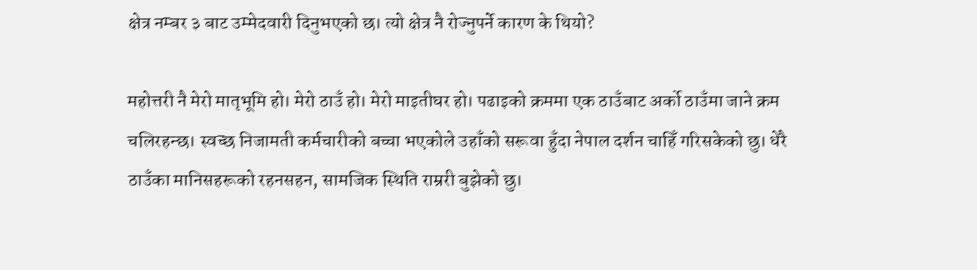क्षेत्र नम्बर ३ बाट उम्मेदवारी दिनुभएको छ। त्यो क्षेत्र नै रोज्नुपर्ने कारण के थियो?

महोत्तरी नै मेरो मातृभूमि हो। मेरो ठाउँ हो। मेरो माइतीघर हो। पढाइको क्रममा एक ठाउँबाट अर्को ठाउँमा जाने क्रम चलिरहन्छ। स्वच्छ निजामती कर्मचारीको बच्चा भएकोले उहाँको सरूवा हुँदा नेपाल दर्शन चाहिँ गरिसकेको छु। धेरै ठाउँका मानिसहरूको रहनसहन, सामजिक स्थिति राम्ररी बुझेको छु।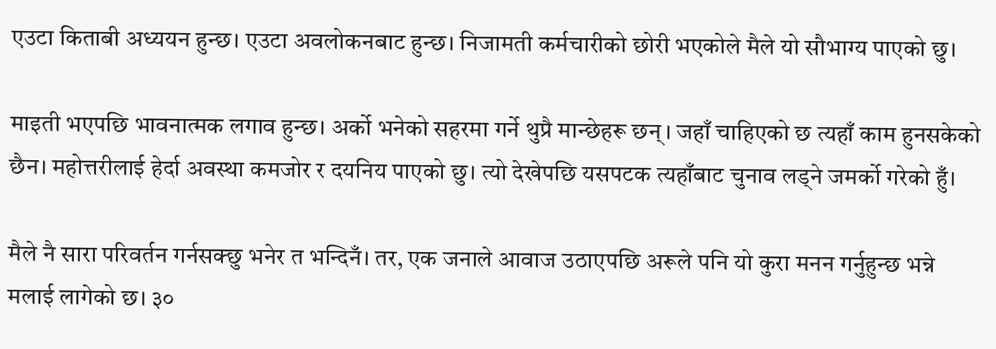एउटा किताबी अध्ययन हुन्छ। एउटा अवलोकनबाट हुन्छ। निजामती कर्मचारीको छोरी भएकोले मैले यो सौभाग्य पाएको छु।

माइती भएपछि भावनात्मक लगाव हुन्छ। अर्को भनेको सहरमा गर्ने थुप्रै मान्छेहरू छन्। जहाँ चाहिएको छ त्यहाँ काम हुनसकेको छैन। महोत्तरीलाई हेर्दा अवस्था कमजोर र दयनिय पाएको छु। त्यो देखेपछि यसपटक त्यहाँबाट चुनाव लड्ने जमर्को गरेको हुँ।

मैले नै सारा परिवर्तन गर्नसक्छु भनेर त भन्दिनँ। तर, एक जनाले आवाज उठाएपछि अरूले पनि यो कुरा मनन गर्नुहुन्छ भन्ने मलाई लागेको छ। ३०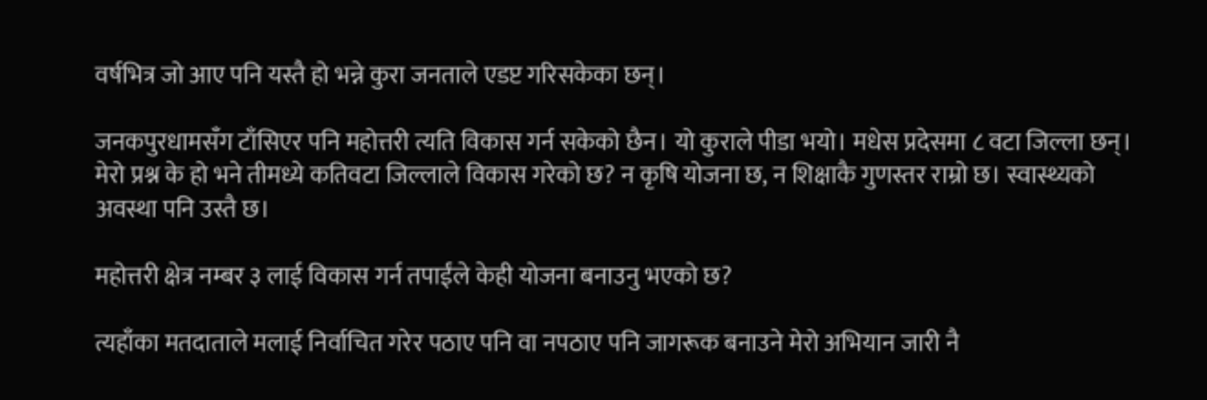वर्षभित्र जो आए पनि यस्तै हो भन्ने कुरा जनताले एडप्ट गरिसकेका छन्।

जनकपुरधामसँग टाँसिएर पनि महोत्तरी त्यति विकास गर्न सकेको छैन। यो कुराले पीडा भयो। मधेस प्रदेसमा ८ वटा जिल्ला छन्। मेरो प्रश्न के हो भने तीमध्ये कतिवटा जिल्लाले विकास गरेको छ? न कृषि योजना छ, न शिक्षाकै गुणस्तर राम्रो छ। स्वास्थ्यको अवस्था पनि उस्तै छ।

महोत्तरी क्षेत्र नम्बर ३ लाई विकास गर्न तपाईंले केही योजना बनाउनु भएको छ?

त्यहाँका मतदाताले मलाई निर्वाचित गरेर पठाए पनि वा नपठाए पनि जागरूक बनाउने मेरो अभियान जारी नै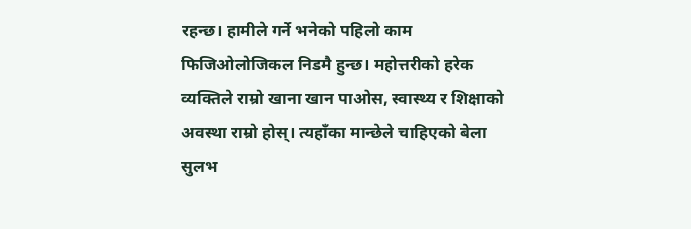रहन्छ। हामीले गर्ने भनेको पहिलो काम फिजिओलोजिकल निडमै हुन्छ। महोत्तरीको हरेक व्यक्तिले राम्रो खाना खान पाओस, स्वास्थ्य र शिक्षाको अवस्था राम्रो होस्। त्यहाँका मान्छेले चाहिएको बेला सुलभ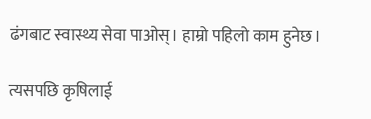ढंगबाट स्वास्थ्य सेवा पाओस्। हाम्रो पहिलो काम हुनेछ।

त्यसपछि कृषिलाई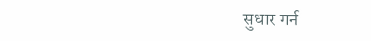सुधार गर्न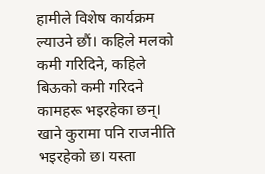हामीले विशेष कार्यक्रम ल्याउने छौं। कहिले मलको कमी गरिदिने, कहिले बिऊको कमी गरिदने कामहरू भइरहेका छन्। खाने कुरामा पनि राजनीति भइरहेको छ। यस्ता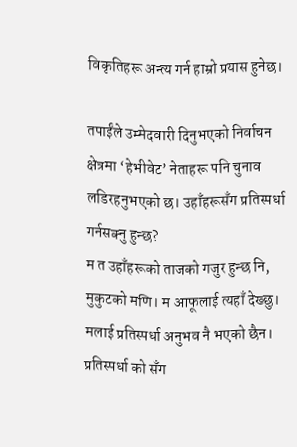विकृतिहरू अन्त्य गर्न हाम्रो प्रयास हुनेछ।

तपाईंले उम्मेदवारी दिनुभएको निर्वाचन क्षेत्रमा ‘हेभीवेट’ नेताहरू पनि चुनाव लडिरहनुभएको छ। उहाँहरूसँग प्रतिस्पर्धा गर्नसक्नु हुन्छ?
म त उहाँहरूको ताजको गजुर हुन्छ नि, मुकुटको मणि। म आफूलाई त्यहाँ देख्छु। मलाई प्रतिस्पर्धा अनुभव नै भएको छैन। प्रतिस्पर्धा को सँग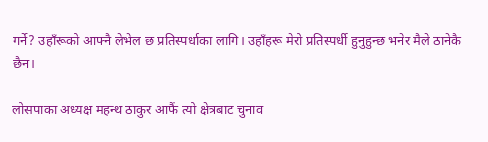गर्ने? उहाँरूको आफ्नै लेभेल छ प्रतिस्पर्धाका लागि। उहाँहरू मेरो प्रतिस्पर्धी हुनुहुन्छ भनेर मैले ठानेकै छैन।

लोसपाका अध्यक्ष महन्थ ठाकुर आफैं त्यो क्षेत्रबाट चुनाव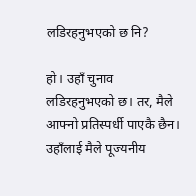लडिरहनुभएको छ नि?

हो। उहाँ चुनाव लडिरहनुभएको छ। तर, मैले आफ्नो प्रतिस्पर्धी पाएकै छैन। उहाँलाई मैले पूज्यनीय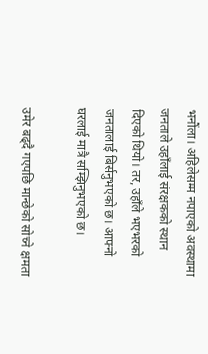भनौंला। अहिलेसम्म नपाएको अवस्थामा जनताले उहाँलाई संरक्षकको स्थान दिएको थियो। तर, उहाँले भएभरको जनतालाई बिर्सनुभएको छ। आफ्नो घरलाई मात्रै सम्झिनुभएको छ।

उमेर बढ्दै गएपछि मान्छेको सोच्ने क्षमता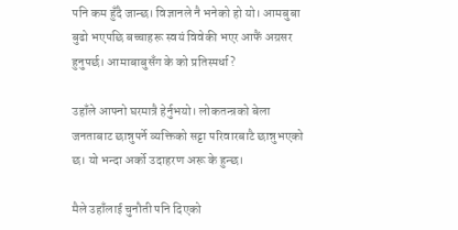पनि कम हुँदै जान्छ। विज्ञानले नै भनेको हो यो। आमबुबा बुढो भएपछि बच्चाहरू स्वयं विवेकी भएर आफैं अग्रसर हुनुपर्छ। आमाबाबुसँग के को प्रतिस्पर्धा?

उहाँले आफ्नो घरमात्रै हेर्नुभयो। लोकतन्त्रको बेला जनताबाट छान्नुपर्ने व्यक्तिको सट्टा परिवारबाटै छान्नुभएको छ। यो भन्दा अर्को उदाहरण अरू के हुन्छ।

मैले उहाँलाई चुनौती पनि दिएको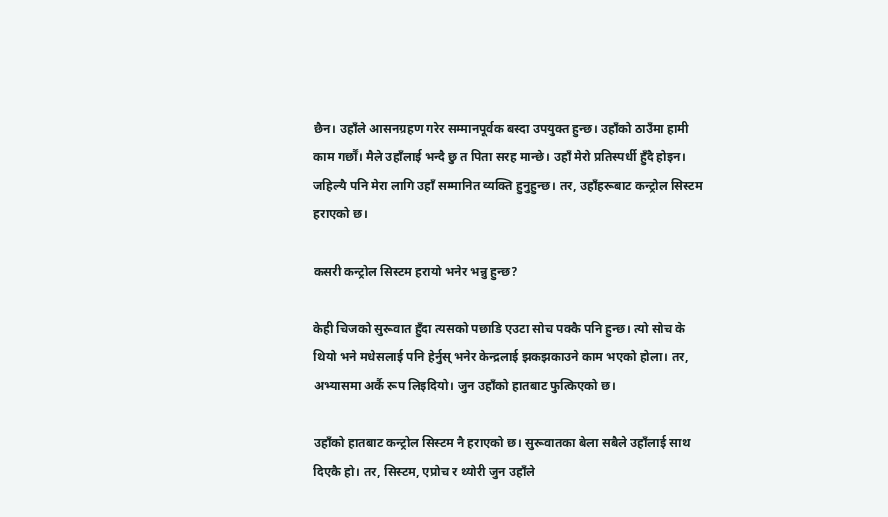छैन। उहाँले आसनग्रहण गरेर सम्मानपूर्वक बस्दा उपयुक्त हुन्छ। उहाँको ठाउँमा हामी काम गर्छौं। मैले उहाँलाई भन्दै छु त पिता सरह मान्छे। उहाँ मेरो प्रतिस्पर्धी हुँदै होइन। जहिल्यै पनि मेरा लागि उहाँ सम्मानित व्यक्ति हुनुहुन्छ। तर, उहाँहरूबाट कन्ट्रोल सिस्टम हराएको छ।

कसरी कन्ट्रोल सिस्टम हरायो भनेर भन्नु हुन्छ?

केही चिजको सुरूवात हुँदा त्यसको पछाडि एउटा सोच पक्कै पनि हुन्छ। त्यो सोच के थियो भने मधेसलाई पनि हेर्नुस् भनेर केन्द्रलाई झकझकाउने काम भएको होला। तर, अभ्यासमा अर्कै रूप लिइदियो। जुन उहाँको हातबाट फुत्किएको छ।

उहाँको हातबाट कन्ट्रोल सिस्टम नै हराएको छ। सुरूवातका बेला सबैले उहाँलाई साथ दिएकै हो। तर, सिस्टम, एप्रोच र थ्योरी जुन उहाँले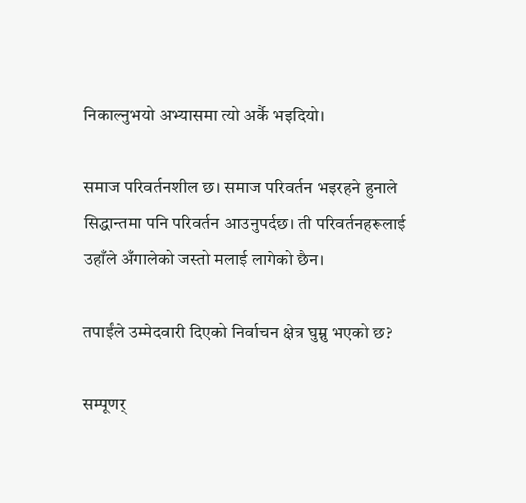निकाल्नुभयो अभ्यासमा त्यो अर्कै भइदियो।

समाज परिवर्तनशील छ। समाज परिवर्तन भइरहने हुनाले सिद्धान्तमा पनि परिवर्तन आउनुपर्दछ। ती परिवर्तनहरूलाई उहाँले अँगालेको जस्तो मलाई लागेको छैन।

तपाईंले उम्मेदवारी दिएको निर्वाचन क्षेत्र घुम्नु भएको छ?

सम्पूणर्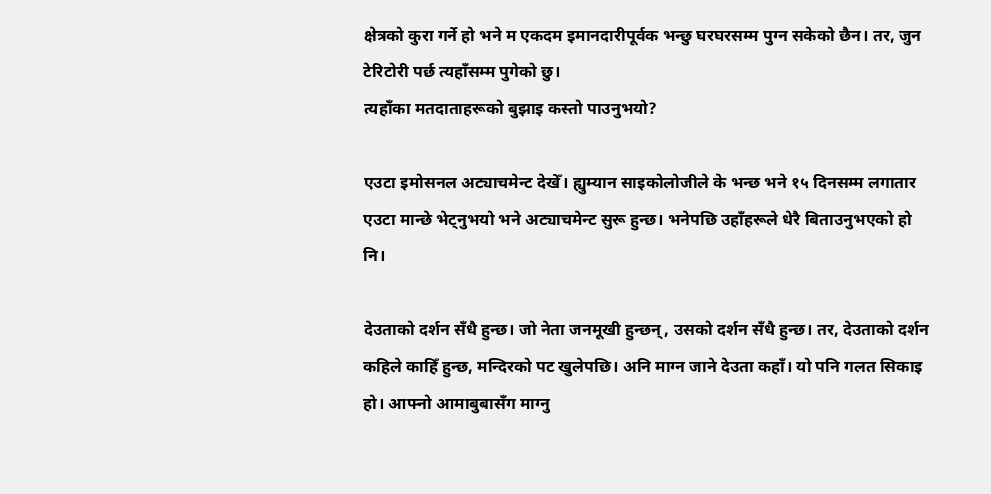क्षेत्रको कुरा गर्ने हो भने म एकदम इमानदारीपूर्वक भन्छु घरघरसम्म पुग्न सकेको छैन। तर, जुन टेरिटोरी पर्छ त्यहाँसम्म पुगेको छु।
त्यहाँका मतदाताहरूको बुझाइ कस्तो पाउनुभयो?

एउटा इमोसनल अट्याचमेन्ट देखेँ। ह्युम्यान साइकोलोजीले के भन्छ भने १५ दिनसम्म लगातार एउटा मान्छे भेट्नुभयो भने अट्याचमेन्ट सुरू हुन्छ। भनेपछि उहाँहरूले धेरै बिताउनुभएको हो नि।

देउताको दर्शन सँधै हुन्छ। जो नेता जनमूखी हुन्छन्, उसको दर्शन सँधै हुन्छ। तर, देउताको दर्शन कहिले काहिँ हुन्छ, मन्दिरको पट खुलेपछि। अनि माग्न जाने देउता कहाँ। यो पनि गलत सिकाइ हो। आफ्नो आमाबुबासँग माग्नु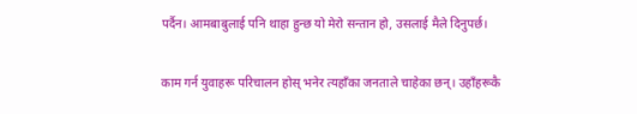पर्दैन। आमबाबुलाई पनि थाहा हुन्छ यो मेरो सन्तान हो, उसलाई मैले दिनुपर्छ।

काम गर्न युवाहरू परिचालन होस् भनेर त्यहाँका जनताले चाहेका छन्। उहाँहरूकै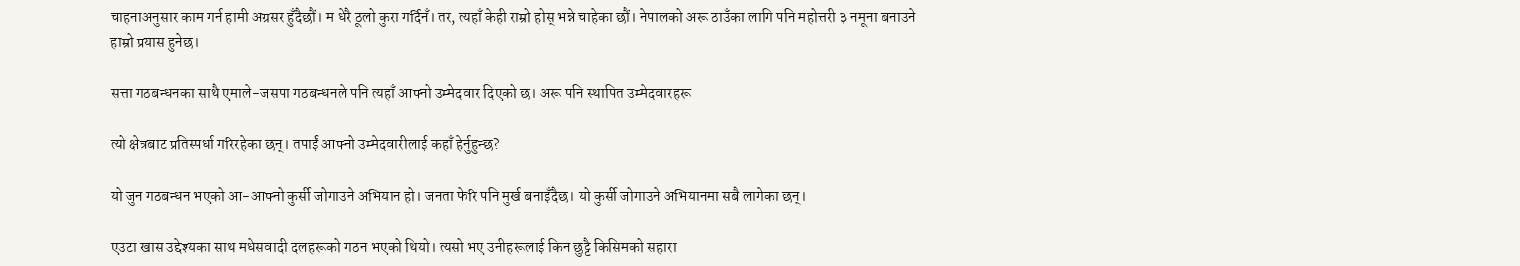चाहनाअनुसार काम गर्न हामी अग्रसर हुँदैछौं। म धेरै ठूलो कुरा गर्दिनँ। तर, त्यहाँ केही राम्रो होस् भन्ने चाहेका छौं। नेपालको अरू ठाउँका लागि पनि महोत्तरी ३ नमूना बनाउने हाम्रो प्रयास हुनेछ।

सत्ता गठबन्धनका साथै एमाले-जसपा गठबन्धनले पनि त्यहाँ आफ्नो उम्मेदवार दिएको छ। अरू पनि स्थापित उम्मेदवारहरू

त्यो क्षेत्रबाट प्रतिस्पर्धा गरिरहेका छन्। तपाईं आफ्नो उम्मेदवारीलाई कहाँ हेर्नुहुन्छ?

यो जुन गठबन्धन भएको आ-आफ्नो कुर्सी जोगाउने अभियान हो। जनता फेरि पनि मुर्ख बनाइँदैछ। यो कुर्सी जोगाउने अभियानमा सबै लागेका छन्।

एउटा खास उद्देश्यका साथ मधेसवादी दलहरूको गठन भएको थियो। त्यसो भए उनीहरूलाई किन छुट्टै किसिमको सहारा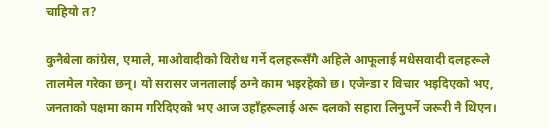चाहियो त?

कुनैबेला कांग्रेस, एमाले, माओवादीको विरोध गर्ने दलहरूसँगै अहिले आफूलाई मधेसवादी दलहरूले तालमेल गरेका छन्। यो सरासर जनतालाई ठग्ने काम भइरहेको छ। एजेन्डा र विचार भइदिएको भए, जनताको पक्षमा काम गरिदिएको भए आज उहाँहरूलाई अरू दलको सहारा लिनुपर्ने जरूरी नै थिएन।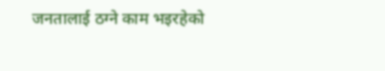जनतालाई ठग्ने काम भइरहेको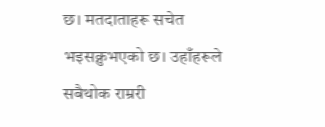छ। मतदाताहरू सचेत भइसक्नुभएको छ। उहाँहरूले सबैथोक राम्ररी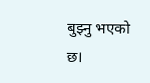बुझ्नु भएको छ।